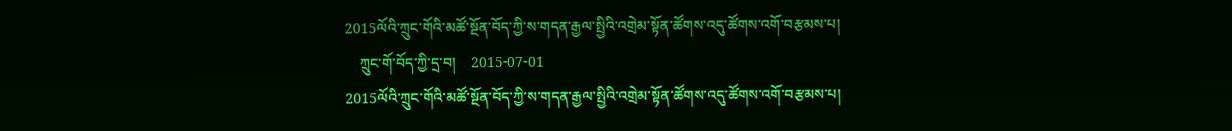2015ལོའི་ཀྲུང་གོའི་མཚོ་སྔོན་བོད་ཀྱི་ས་གདན་རྒྱལ་སྤྱིའི་འགྲེམ་སྟོན་ཚོགས་འདུ་ཚོགས་འགོ་བརྩམས་པ།
    ཀྲུང་གོ་བོད་ཀྱི་དྲ་བ།    2015-07-01
2015ལོའི་ཀྲུང་གོའི་མཚོ་སྔོན་བོད་ཀྱི་ས་གདན་རྒྱལ་སྤྱིའི་འགྲེམ་སྟོན་ཚོགས་འདུ་ཚོགས་འགོ་བརྩམས་པ།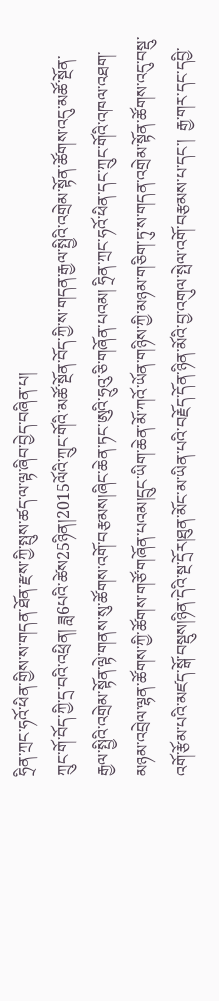ཧྲིན་ཀྲང་ཧའོ་ཕིན་གྱིས་ས་གདན་ཐོན་རྫས་ཀྱི་སྤུས་ཚད་ལ་ལྟ་ཞིབ་བྱེད་བཞིན་པ།
ཀྲུང་གོ་བོད་ཀྱི་དྲ་བའི་འཕྲིན། ཟླ6པའི་ཚེས25ཉིན།2015ལོའི་ཀྲུང་གོའི་མཚོ་སྔོན་བོད་ཀྱི་ས་གདན་རྒྱལ་སྤྱིའི་འགྲེམ་སྟོན་ཚོགས་འདུ་མཚོ་སྔོན་རྒྱལ་སྤྱིའི་འགྲེམ་སྟོན་ལྟེ་གནས་སུ་ཚོགས་འགོ་བརྩམས།ཞིང་ཆེན་ཏང་ཨུའི་ཧྲུའུ་ཅི་གཞོན་པའམ། ཧྲིན་ཀྲང་ཧའོ་ཕིན་དང་ཀྲུང་གོའི་འཁལ་འཐག་མཉམ་འབྲེལ་ལྷན་ཚོགས་ཀྱི་ཚོགས་གཙོ་གཞོན་པའམ།དྲུང་ཡིག་ཆེན་མོ་ཀའོ་ཡོན་གཉིས་ཀྱི་མཉམ་གཅིག་ཏུ་ས་གདན་འགྲེམ་སྟོན་ཚོགས་འདུ་བསྡུ་འགོ་རྩོམ་པའི་མཛད་སྒོ་བསྡུས།ཉིན་དེའི་སྔ་དྲོར།ཐུན་མོང་མ་ཡིན་པའི་བརྗོད་དོན་ཉིན་མོའི་བྱ་འགུལ་སྤེལ་འགོ་བརྩམས་པ་དང་།  རྒྱ་གར་དང་དབྱི་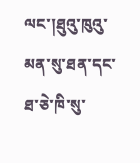ལང་།ཐུའུ་ཁུའུ་མན་སུ་ཐན་དང་ཐ་ཅེ་ཁི་སུ་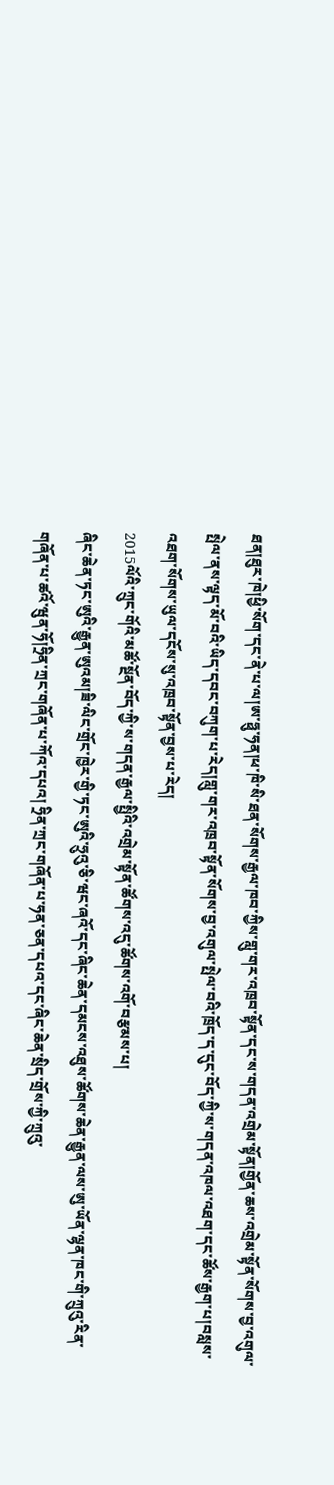ཐན།ཐུར་ཁེ།ཕྱི་སོག་དང་ནེ་པ་ལ།ཨ་ཧྥུ་ཧན།ཕ་ཁི་སི་ཐན་སོགས་རྒྱལ་ཁབ་ཀྱིས་གླུ་གར་འཁྲབ་སྟོན་དང་ས་གདན་འགྲེམ་སྟོན།གྱོན་ཆས་འགྲེམ་སྟོན་སོགས་བྱ་འགུལ་སྤེལ་ནས་ལྟད་མོ་བའི་ཡིད་དབང་བཀུག་པ་རེད།གླུ་གར་འཁྲབ་སྟོན་སོགས་བྱ་འགུལ་སྤེལ་བའི་ཁྲོད་ད་དུང་བོད་ཀྱི་ས་གདན་འཁལ་འཐག་དང་ཚོས་རྒྱག་པ།བསླས་འཐག་སོགས་ཡུལ་དངོས་སུ་འཁྲབ་སྟོན་བྱས་པ་རེད།
2015ལོའི་ཀྲུང་གོའི་མཚོ་སྔོན་བོད་ཀྱི་ས་གདན་རྒྱལ་སྤྱིའི་འགྲེམ་སྟོན་ཚོགས་འདུ་ཚོགས་འགོ་བརྩམས་པ།
ཞིང་ཆེན་ཏང་ཨུའི་རྒྱུན་ཨུའམ།ཟི་ལིང་གྲོང་ཁྱེར་གྱི་ཏང་ཨུའི་ཧྲུའུ་ཅི་ཝང་ཞའོ་དང་ཞིང་ཆེན་དམངས་འཐུས་ཚོགས་ཆེན་རྒྱུན་ལས་ཨུ་ཡོན་ལྷན་ཁང་གི་ཀྲུའུ་རིན་གཞོན་པ་ཚའོ་ཝུན་ཧོ།ཧྲིན་ཀྲང་གཞོན་པ་ཀོའ་དཔའ། ཧྲིན་ཀྲང་གཞོན་པ་ཧན་ཅན་དཔའ་དང་ཞིང་ཆེན་སྲིད་གྲོས་ཀྱི་ཀྲུའུ་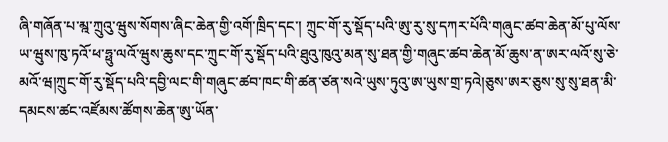ཞི་གཞོན་པ་མྰ་ཀྲུའུ་ཝུས་སོགས་ཞིང་ཆེན་གྱི་འགོ་ཁྲིད་དང་། ཀྲུང་གོ་རུ་སྡོད་པའི་ཨུ་རུ་སུ་དཀར་པོའི་གཞུང་ཚབ་ཆེན་མོ་པུ་ལོས་ཡ་ཝུས་ཁུ་ཏའོ་ཕ་ཧྥུ་ལའོ་ཝུས་ཆུས་དང་ཀྲུང་གོ་རུ་སྡོད་པའི་ཐུའུ་ཁུའུ་མན་སུ་ཐན་གྱི་གཞུང་ཚབ་ཆེན་མོ་ཆུས་ན་ཨར་ལའོ་སུ་ཅེ་མའོ་ཝ།ཀྲུང་གོ་རུ་སྡོད་པའི་དབྱི་ལང་གི་གཞུང་ཚབ་ཁང་གི་ཚན་ཙན་སའེ་ཡུས་ཏུའུ་ཨ་ཡུས་གྲ་ཏའེ།ཅུས་ཨར་ཅུས་སུ་སུ་ཐན་མི་དམངས་ཚང་འཛོམས་ཚོགས་ཆེན་ཨུ་ཡོན་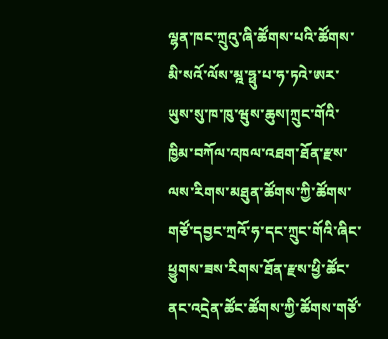ལྷན་ཁང་ཀྲུའུ་ཞི་ཚོགས་པའི་ཚོགས་མི་སའོ་ལོས་མྰ་ཧྥུ་པ་ཧ་ཏའེ་ཨར་ཡུས་སུ་ཁ་ཁུ་ཝུས་ཆུས།ཀྲུང་གོའི་ཁྱིམ་བཀོལ་འཁལ་འཐག་ཐོན་རྫས་ལས་རིགས་མཐུན་ཚོགས་ཀྱི་ཚོགས་གཙོ་དབྱང་ཀྲའོ་ཧ་དང་ཀྲུང་གོའི་ཞིང་ཕྱུགས་ཟས་རིགས་ཐོན་རྫས་ཕྱི་ཚོང་ནང་འདྲེན་ཚོང་ཚོགས་ཀྱི་ཚོགས་གཙོ་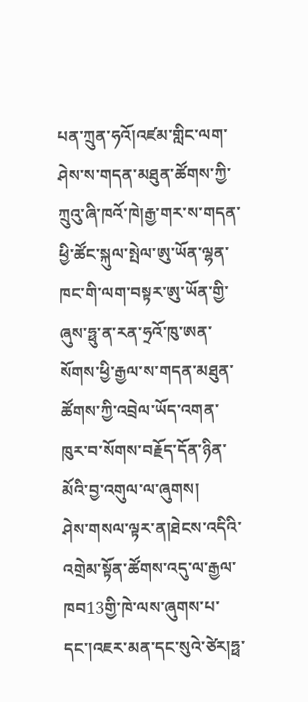པན་ཀྲུན་ཧའོ།འཛམ་གླིང་ལག་ཤེས་ས་གདན་མཐུན་ཚོགས་ཀྱི་ཀྲུའུ་ཞི་ཁའོ་ཁེ།རྒྱ་གར་ས་གདན་ཕྱི་ཚོང་སྐུལ་སྤེལ་ཨུ་ཡོན་ལྷན་ཁང་གི་ལག་བསྟར་ཨུ་ཡོན་གྱི་ཞུས་ཧྥུ་ན་རན་ཧྲའོ་ཁུ་ཨན་སོགས་ཕྱི་རྒྱལ་ས་གདན་མཐུན་ཚོགས་ཀྱི་འབྲེལ་ཡོད་འགན་ཁུར་བ་སོགས་བརྗོད་དོན་ཉིན་མོའི་བྱ་འགུལ་ལ་ཞུགས།
ཤེས་གསལ་ལྟར་ན།ཐེངས་འདིའི་འགྲེམ་སྟོན་ཚོགས་འདུ་ལ་རྒྱལ་ཁབ13གྱི་ཁེ་ལས་ཞུགས་པ་དང་།འཇར་མན་དང་སུའེ་ཙེར།ཧྥ་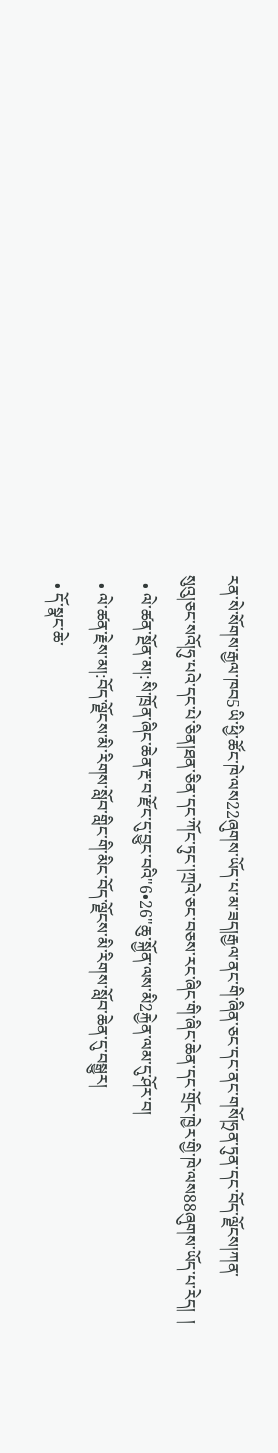རན་སེ་སོགས་རྒྱལ་ཁབ5ཡི་ཕྱི་ཚོང་ཁེ་ལས22ཞུགས་ཡོད་པ་མ་ཟད།རྒྱལ་ནང་གི་ཞིན་ཅང་དང་ནང་གསོ།ཧྲན་ཏུན་དང་བོད་ལྗོངས།ཀན་སུའུ།ཅང་སའོ།ཧུ་པའེ་དང་པེ་ཅིན།ཐན་ཅིན་དང་ཀོང་ཏུང་།ཀྲའེ་ཅང་བཅས་རང་ཞིང་གི་ཞིང་ཆེན་དང་གྲོང་ཁྱེར་གྱི་ཁེ་ལས88ཞུགས་ཡོད་པ་རེད།  །
  • ལེ་ཚན་སྔོན་མ།:སི་ཁྲོན་ཞིང་ཆེན་རྔ་བ་རྫོང་དུ་བྱུང་བའི"6•26"ཆུ་སྐྱོན་ལས་མི2རྐྱེན་ལམ་དུ་ཤོར་བ།
  • ལེ་ཚན་རྗེས་མ།:བོད་ལྗོངས་མི་རིགས་སློབ་གླིང་གི་མིང་བོད་ལྗོངས་མི་རིགས་སློབ་ཆེན་དུ་བསྒྱུར།
  • དོ་སྣང་ཆེ་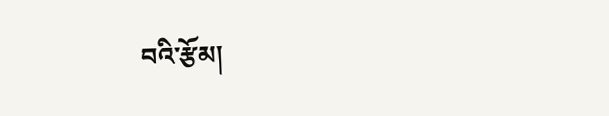བའི་རྩོམ།